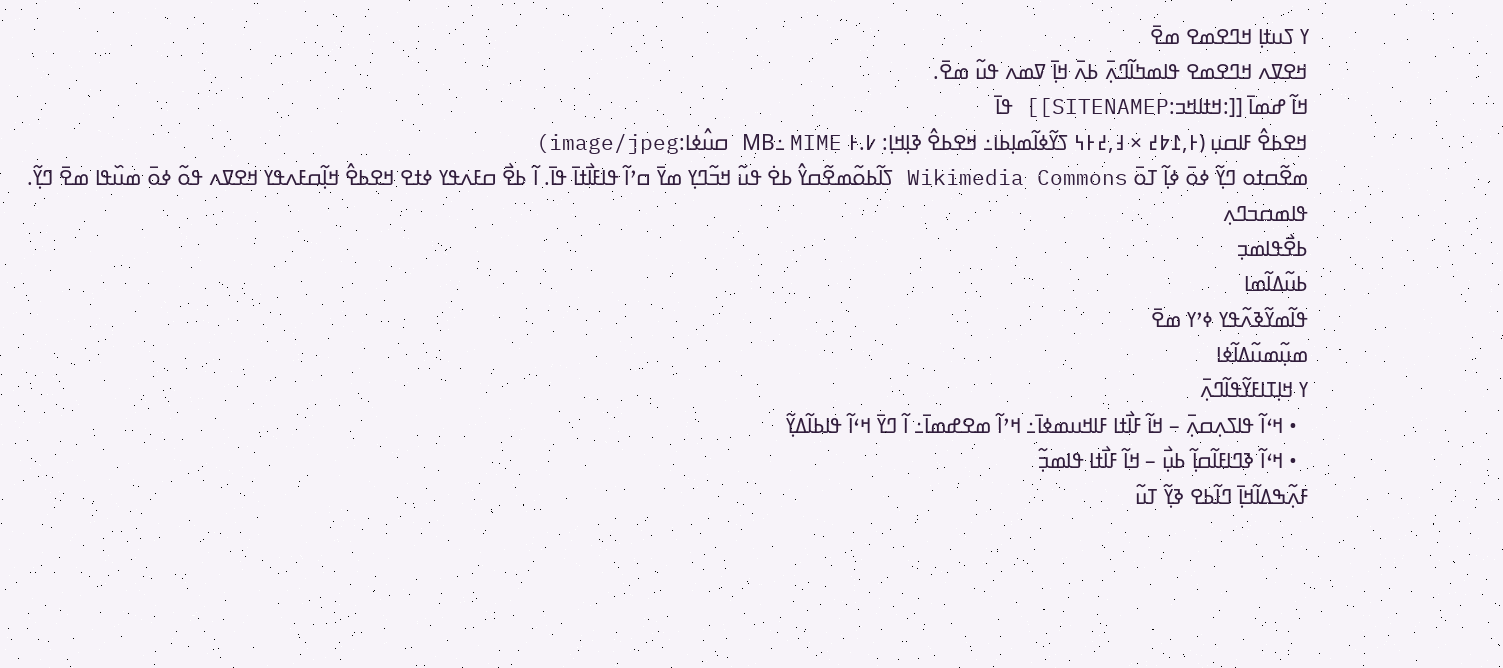ߌ ߖߎߙߊ߲ ߞߣߐߘߐ ߘߐ߫
ߞߐߜߍ ߞߣߐߘߐ ߟߊߘߤߊ߬ߣߍ߲߫ ߕߍ߫ ߞߊ߲߫ ߜߘߍ ߟߎ߬ ߘߐ߫.
ߞߊ߬ ߝߘߊ߫ [[:ߞߙߊߞߏ:SITENAMEP]] ߟߊ߫
ߞߐߕߐ߮ ߓߊߛߎ߲ (߅,߁߈߄ × ߃,߄߅߆ ߖߌ߬ߦߊ߬ߘߊ߲ߕߊ߸ ߞߐߕߐ߮ ߢߊ߲ߞߊ߲: ߇.߅ MB߸ MIME ߛߎ߮ߦߊ:image/jpeg)
ߘߐ߬ߛߙߋ ߣߌ߲߬ ߦߋ߫ ߦߊ߲߬ ߠߋ߫ Wikimedia Commons ߖߊ߬ߕߋ߬ߘߐ߬ߛߌ߮ ߕߐ߭ ߟߎ߬ ߞߏ߬ߣߌ߲ ߘߌ߫ ߛߴߊ߬ ߟߊߓߊ߯ߙߊ߫ ߟߊ߫. ߊ߬ ߕߐ߯ ߛߓߍߟߌ ߦߙߐ ߞߐߕߐ߮ ߞߊ߲߬ߛߓߍߟߌ ߞߐߜߍ ߟߋ߬ ߦߋ߫ ߘߎ߰ߟߊ ߘߐ߫ ߣߌ߲߬.
ߟߊߘߛߏߣߍ߲
ߕߐ߯ߟߊߘߏ߲
ߕߎ߬ߡߊ߬ߘߊ
ߟߊ߬ߘߌ߬ߢߍ߬ߟߌ ߦߴߌ ߘߐ߫
ߘߎ߲߬ߘߎ߬ߡߊ߬ߦߊ
ߌ ߞߊ߲ߠߊߓߌ߬ߟߊ߬ߣߍ߲߫
  • ߞߵߊ߬ ߟߊߖߍ߲ߛߍ߲߫ – ߞߊ߬ ߓߊ߯ߙߊ ߓߊߞߎߘߦߊ߫߸ ߞߴߊ߬ ߘߐߝߘߊ߫߸ ߊ߬ ߣߌ߫ ߞߵߊ߬ ߟߊߕߊ߬ߡߌ߲߬
  • ߞߵߊ߬ ߢߣߊߓߊ߬ߛߊ߲߬ ߕߎ߲߯ – ߞߊ߬ ߓߊ߯ߙߊ ߟߊߘߏ߲߬
ߓߍ߲߬ߒߡߊ߬ߞߊ߲߫ ߣߊ߬ߕߐ ߢߌ߲߬ ߠߎ߬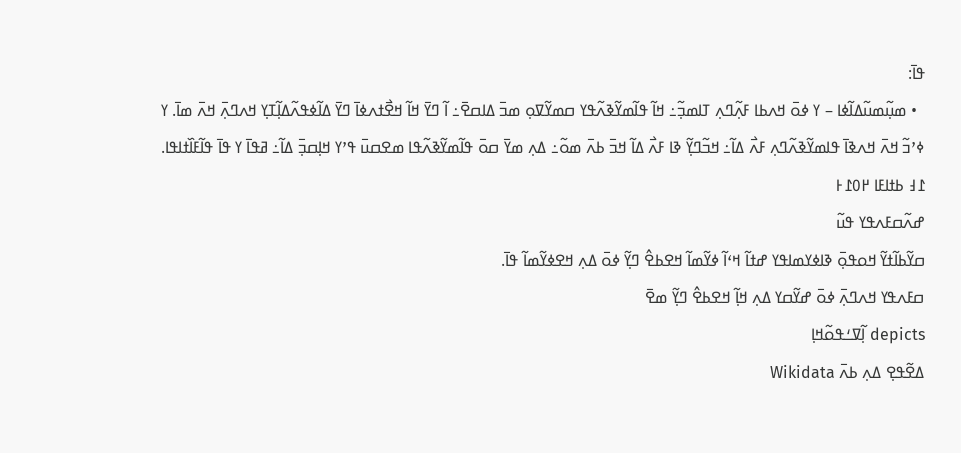ߟߊ߫:
  • ߘߎ߲߬ߘߎ߬ߡߊ߬ߦߊ – ߌ ߦߋ߫ ߞߍߕߊ ߓߍ߲߬ߣߍ߲ ߠߊߘߏ߲߬߸ ߞߊ߬ ߟߊ߬ߘߌ߬ߢߍ߬ߟߌ ߛߘߌ߬ߜߋ߲ ߘߏ߫ ߡߊߛߐ߫߸ ߊ߬ ߣߌ߫ ߞߊ߬ ߞߐ߯ߙߍߦߊ߫ ߣߌ߫ ߡߊ߬ߦߟߍ߬ߡߊ߲߬ߠߌ߲ ߞߍߣߍ߲߫ ߞߍ߫ ߘߊ߫. ߌ ߦߴߏ߬ ߞߍ߫ ߞߍߢߊ߫ ߟߊߘߌ߬ߢߍ߬ߣߍ߲ ߓߍ߯ ߡߊ߬߸ ߞߏ߬ߣߌ߲߬ ߢߊ ߓߍ߯ ߡߊ߬ ߞߏ߫ ߕߍ߫ ߘߋ߬߸ ߡߍ߲ ߘߌ߫ ߛߋ߫ ߟߊ߬ߘߌ߬ߢߍ߬ߟߊ ߘߐߛߎ߫ ߟߴߌ ߞߊ߲ߛߏ߲߫ ߡߊ߬߸ ߥߟߊ߫ ߌ ߟߊ߫ ߟߊ߬ߓߊ߰ߙߊߟߊ.
߁߃ ߕߙߊߓߊ ߂߀߁߅
ߝߍ߬ߛߓߍߟߌ ߟߎ߬
ߛߌ߬ߕߊ߬ߙߌ߬ ߞߋߟߋ߲߫ ߢߊߦߌߘߊߟߌ ߝߙߊ߬ ߞߵߊ߬ ߦߌ߬ߘߊ߬ ߞߐߕߐ߮ ߣߌ߲߬ ߦߋ߫ ߡߍ߲ ߞߐߦߌ߬ߘߊ߬ ߟߊ߫.
ߛߓߍߟߌ ߞߍߣߍ߲߫ ߦߋ߫ ߝߌ߬ߛߌ ߡߍ߲ ߞߊ߲߬ ߞߐߕߐ߮ ߣߌ߲߬ ߘߐ߫
depicts ߊ߲߬ߜߑߟߋ߬ߞߊ߲
ߡߐ߬ߟߐ߲ ߡߍ߲ ߕߍ߫ Wikidata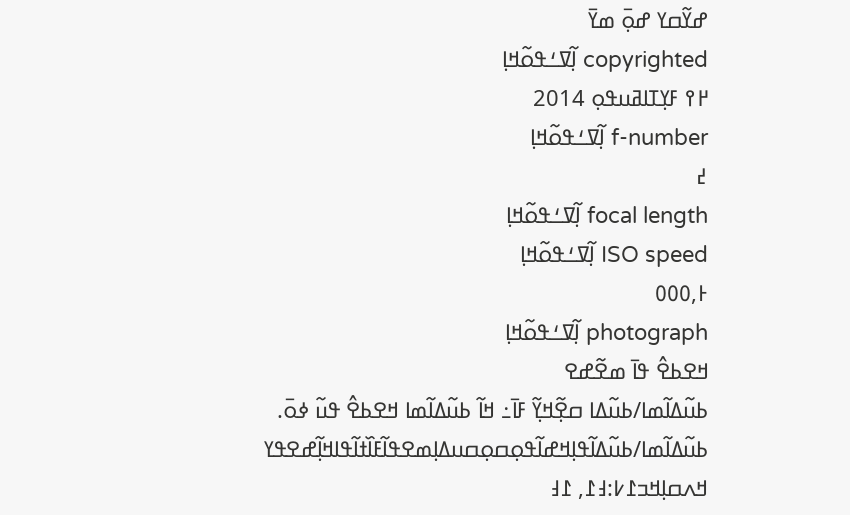ߝߌ߬ߛߌ ߝߋ߲߫ ߘߌ߫
copyrighted ߊ߲߬ߜߑߟߋ߬ߞߊ߲
߂߉ ߓߌ߲ߠߊߥߎߟߋ߲ 2014
f-number ߊ߲߬ߜߑߟߋ߬ߞߊ߲
߄
focal length ߊ߲߬ߜߑߟߋ߬ߞߊ߲
ISO speed ߊ߲߬ߜߑߟߋ߬ߞߊ߲
߅,߀߀߀
photograph ߊ߲߬ߜߑߟߋ߬ߞߊ߲
ߞߐߕߐ߮ ߟߊ߫ ߘߐ߬ߝߐ
ߕߎ߬ߡߊ߬ߘߊ/ߕߎ߬ߡߊ ߛߐ߲߬ߞߌ߲߬ ߓߊ߫߸ ߞߊ߬ ߕߎ߬ߡߊ߬ߘߊ ߞߐߕߐ߮ ߟߎ߬ ߦߋ߫.
ߕߎ߬ߡߊ߬ߘߊ/ߕߎ߬ߡߊ߬ߟߊ߲ߞߝߊ߬ߟߋ߲ߛߋ߲ߛߎߡߊ߲ߘߐߟߊ߬ߓߊ߰ߙߊ߬ߟߊߞߊ߲߬ߝߐߟߌ
ߞߍߛߊ߲ߞߏ߁߇:߃߁, ߁߃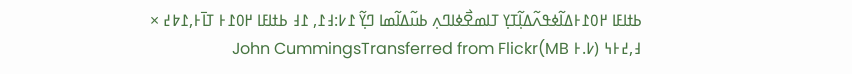ߕߙߊߓߊ ߂߀߁߅ߡߊ߬ߦߟߍ߬ߡߊ߲߬ߠߌ߲ ߠߊߘߐ߯ߦߊߣߍ߲ ߕߎ߬ߡߊ߬ߘߊ ߣߌ߲߬ ߁߇:߃߁, ߁߃ ߕߙߊߓߊ ߂߀߁߅ ߠߊ߫߅,߁߈߄ × ߃,߄߅߆ (߇.߅ MB)John CummingsTransferred from Flickr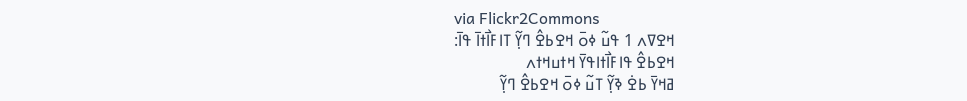via Flickr2Commons
ߞߐߜߍ 1 ߟߎ߬ ߦߋ߫ ߞߐߕߐ߮ ߣߌ߲߬ ߠߊߓߊ߯ߙߊ߫ ߟߊ߫:
ߞߐߕߐ߮ ߟߊߓߊ߯ߙߊߟߌ߫ ߞߙߎߞߙߍ
ߥߞߌ߫ ߕߐ߭ ߢߌ߲߬ ߠߎ߬ ߦߋ߫ ߞߐߕߐ߮ ߣߌ߲߬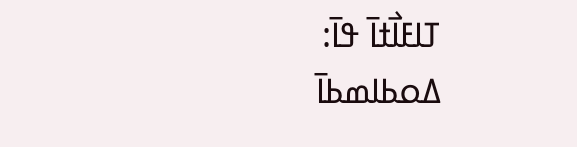ߠߊߓߊ߯ߙߊ߫ ߟߊ߫:
ߡߋߕߊߘߕߊ߫